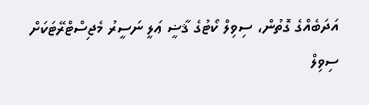އަދަބެއްގެ ގޮތުން، ސިވިލް ކޯޓުގެ ޤާޟީ ޢަލީ ނަސީރު މެޖިސްޓްރޭޓަކަށް
ސިވިލް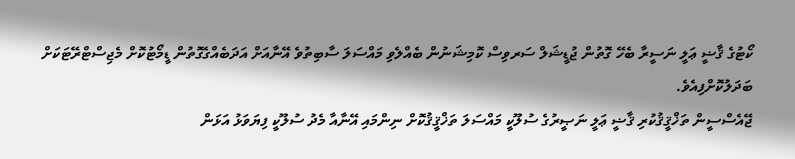ކޯޓުގެ ޤާޟީ ޢަލީ ނަސީރާ ބެހޭ ގޮތުން ޖުޑީޝަލް ސަރވިސް ކޮމިޝަނުން ބެއްލެވި މައްސަލަ ސާބިތުވެ އޭނާއަށް އަދަބެއްގެގޮތުން ޑީމޯޓުކޮށް މެޖިސްޓްރޭޓަކަށް ބަދަލުކޮށްފިއެވެ.
ޖޭއެސްސީން ތަޚްޤީޤުކުރި ޤާޟީ ޢަލީ ނަޞީރުގެ ސުލޫކީ މައްސަލަ ތަޚްޤީޤުކޮށް ނިންމައި އޭނާއާ މެދު ސުލޫކީ ފިޔަވަޅު އަޅަން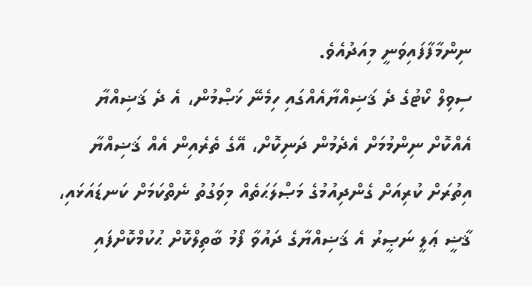ނިންމާފާފައިވަނީ މިއަދުއެވެ.
ސިވިލް ކޯޓުގެ ދެ ޤަޟިއްޔާއެއްގައި ހިމެނޭ ޚަޞްމުން، އެ ދެ ޤަޟިއްޔާ އެއްކޮށް ނިންމުމަށް އެދެމުން ދަނިކޮށް، އޭގެ ތެރެއިން އެއް ޤަޟިއްޔާ އިތުރަށް ކުރިއަށް ގެންދިއުމުގެ މަޞްލަޙަތެއް މިވަގުތު ނެތްކަމަށް ކަނޑައަޅައި، ޤާޟީ ޢަލީ ނަޞީރު އެ ޤަޟިއްޔާގެ ދައުވާ ފޯމު ބާތިލްކޮށް ޙުކުމްކޮށްފައި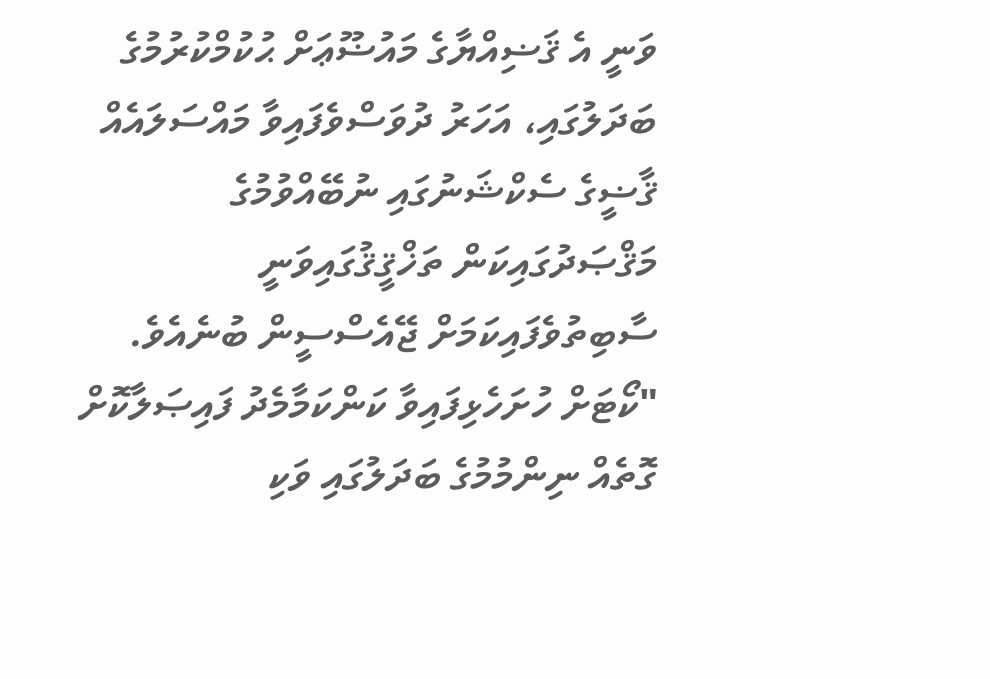ވަނީ އެ ޤަޟިއްޔާގެ މައުޟޫޢަށް ޙުކުމްކުރުމުގެ ބަދަލުގައި، އަހަރު ދުވަސްވެފައިވާ މައްސަލައެއް ޤާޟީގެ ސެކްޝަނުގައި ނުބޭއްވުމުގެ މަޤްޞަދުގައިކަން ތަޚްޤީޤުގައިވަނީ ސާބިތުވެފައިކަމަށް ޖޭއެސްސީން ބުނެއެވެ.
"ކޯޓަށް ހުށަހެޅިފައިވާ ކަންކަމާމެދު ފައިޞަލާކޮށް ގޮތެއް ނިންމުމުގެ ބަދަލުގައި ވަކި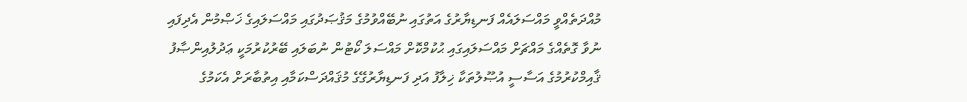މުއްދަތެއްވީ މައްސަލައެއް ފަނޑިޔާރުގެ އަތުގައި ނުބޭއްވުމުގެ މަޤުޞަދުގައި މައްސަލައިގެ ޚަޞްމުން އެދިފައި ނުވާ ގޮތެއްގެ މައްޗަށް މައްސަލައިގައި ޙުކުމްކޮށް މައްސަލަ ކޯޓުން ނުބަލައި ބޭރުކުރުމަކީ ޢަދުލުއިންޞާފު ޤާއިމްކުރުމުގެ އަސާސީ އުޞޫލުތަކާ ޚިލާފު އަދި ފަނޑިޔާރުގޭގެ މުޤައްދަސްކަމާއި އިތުބާރަށް އެކަމުގެ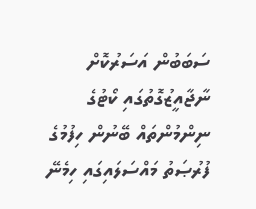ސަބަބުން އަސަރުކޮށް ނާޖާއީޒުގޮތުގައި ކޯޓުގެ ނިންމުންތައް ބޭނުން ހިފުމުގެ ފުރުޞަތު މައްސަލައިގައި ހިމެނޭ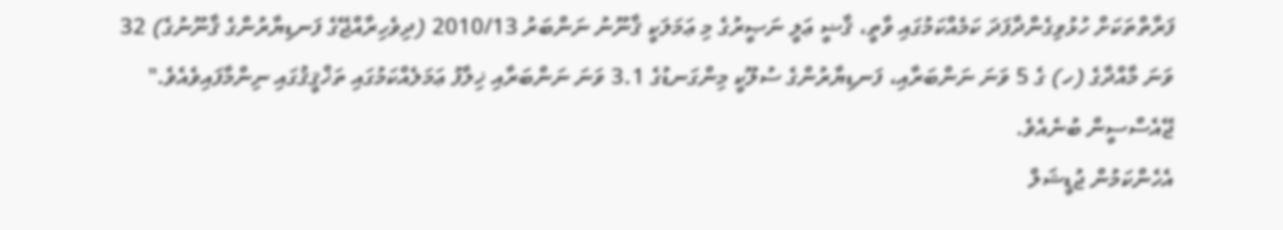ފަރާތްތަކަށް ހުޅުވިގެންދާފަދަ ކަމެއްކަމުގައި ވާތީ، ޤާޟީ ޢަލީ ނަޞީރުގެ މި ޢަމަލަކީ ޤާނޫނު ނަންބަރު 2010/13 (ދިވެހިރާއްޖޭގެ ފަނޑިޔާރުންގެ ޤާނޫނުގެ) 32 ވަނަ މާއްދާގެ (ހ) ގެ 5 ވަނަ ނަންބަރާއި، ފަނޑިޔާރުންގެ ސުލޫކީ މިންގަނޑުގެ 3.1 ވަނަ ނަންބަރާއި ޚިލާފު ޢަމަލެއްކަމުގައި ތަޚްޤީޤުގައި ނިންމާފައިވެއެވެ." ޖޭއެސްސީން ބުނެއެވެ.
އެހެންކަމުން ޖުޑީޝަލް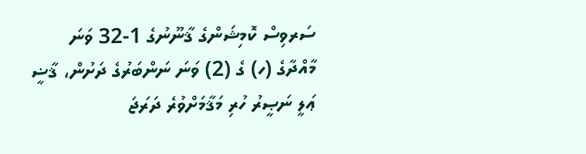ސަރވިސް ކޮމިޝަންގެ ޤާނޫނުގެ 1-32 ވަނަ މާއްދާގެ (ހ) ގެ (2) ވަނަ ނަންބަރުގެ ދަށުން، ޤާޟީ ޢަލީ ނަޞީރު ހުރި މަޤާމަށްވުރެ ދަރަޖަ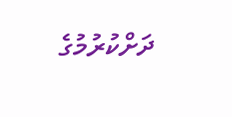ދަށްކުރުމުގެ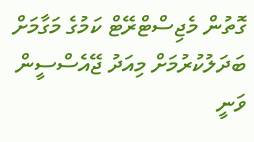ގޮތުން މެޖިސްޓްރޭޓް ކަމުގެ މަގާމަށް ބަދަލުކުރުމަށް މިއަދު ޖޭއެސްސީން ވަނީ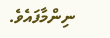ނިންމާފައެވެ.